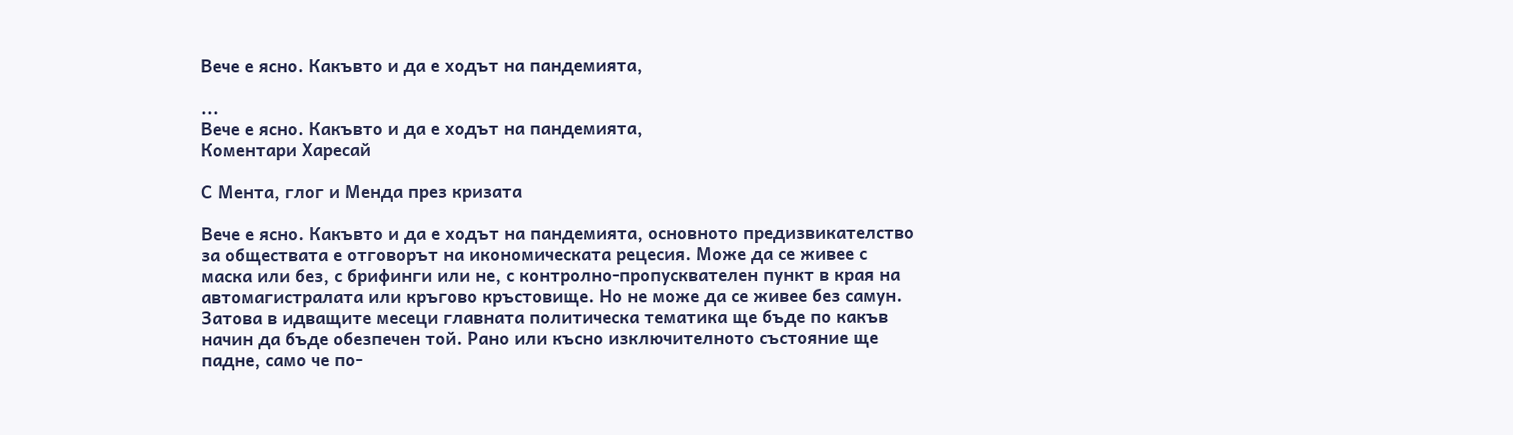Вече е ясно. Какъвто и да е ходът на пандемията,

...
Вече е ясно. Какъвто и да е ходът на пандемията,
Коментари Харесай

С Мента, глог и Менда през кризата

Вече е ясно. Какъвто и да е ходът на пандемията, основното предизвикателство за обществата е отговорът на икономическата рецесия. Може да се живее с маска или без, с брифинги или не, с контролно-пропусквателен пункт в края на автомагистралата или кръгово кръстовище. Но не може да се живее без самун. Затова в идващите месеци главната политическа тематика ще бъде по какъв начин да бъде обезпечен той. Рано или късно изключителното състояние ще падне, само че по-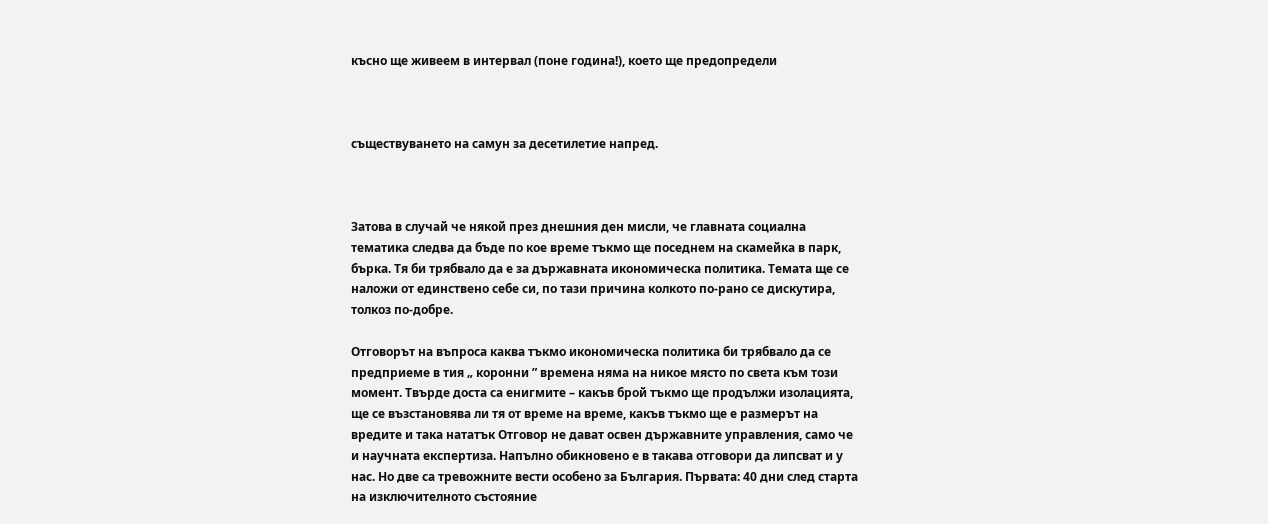късно ще живеем в интервал (поне година!), което ще предопредели



съществуването на самун за десетилетие напред.



Затова в случай че някой през днешния ден мисли, че главната социална тематика следва да бъде по кое време тъкмо ще поседнем на скамейка в парк, бърка. Тя би трябвало да е за държавната икономическа политика. Темата ще се наложи от единствено себе си, по тази причина колкото по-рано се дискутира, толкоз по-добре.

Отговорът на въпроса каква тъкмо икономическа политика би трябвало да се предприеме в тия „ коронни ” времена няма на никое място по света към този момент. Твърде доста са енигмите – какъв брой тъкмо ще продължи изолацията, ще се възстановява ли тя от време на време, какъв тъкмо ще е размерът на вредите и така нататък Отговор не дават освен държавните управления, само че и научната експертиза. Напълно обикновено е в такава отговори да липсват и у нас. Но две са тревожните вести особено за България. Първата: 40 дни след старта на изключителното състояние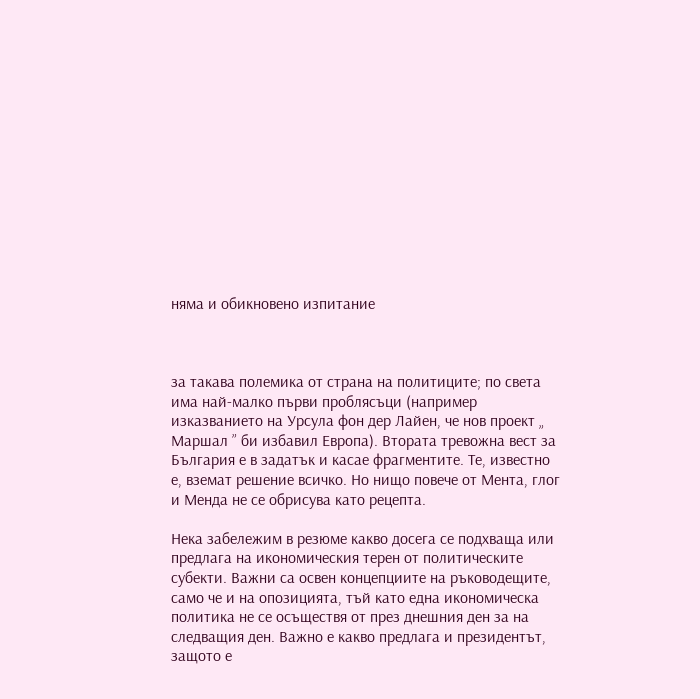няма и обикновено изпитание



за такава полемика от страна на политиците; по света има най-малко първи проблясъци (например изказванието на Урсула фон дер Лайен, че нов проект „ Маршал ” би избавил Европа). Втората тревожна вест за България е в задатък и касае фрагментите. Те, известно е, вземат решение всичко. Но нищо повече от Мента, глог и Менда не се обрисува като рецепта.

Нека забележим в резюме какво досега се подхваща или предлага на икономическия терен от политическите субекти. Важни са освен концепциите на ръководещите, само че и на опозицията, тъй като една икономическа политика не се осъществя от през днешния ден за на следващия ден. Важно е какво предлага и президентът, защото е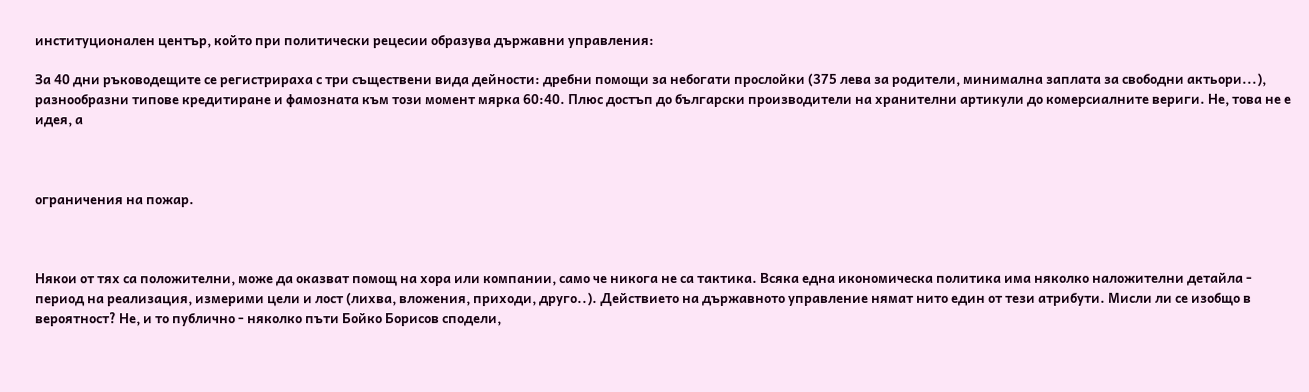институционален център, който при политически рецесии образува държавни управления:

За 40 дни ръководещите се регистрираха с три съществени вида дейности: дребни помощи за небогати прослойки (375 лева за родители, минимална заплата за свободни актьори...), разнообразни типове кредитиране и фамозната към този момент мярка 60:40. Плюс достъп до български производители на хранителни артикули до комерсиалните вериги. Не, това не е идея, а



ограничения на пожар.



Някои от тях са положителни, може да оказват помощ на хора или компании, само че никога не са тактика. Всяка една икономическа политика има няколко наложителни детайла - период на реализация, измерими цели и лост (лихва, вложения, приходи, друго..). Действието на държавното управление нямат нито един от тези атрибути. Мисли ли се изобщо в вероятност? Не, и то публично - няколко пъти Бойко Борисов сподели,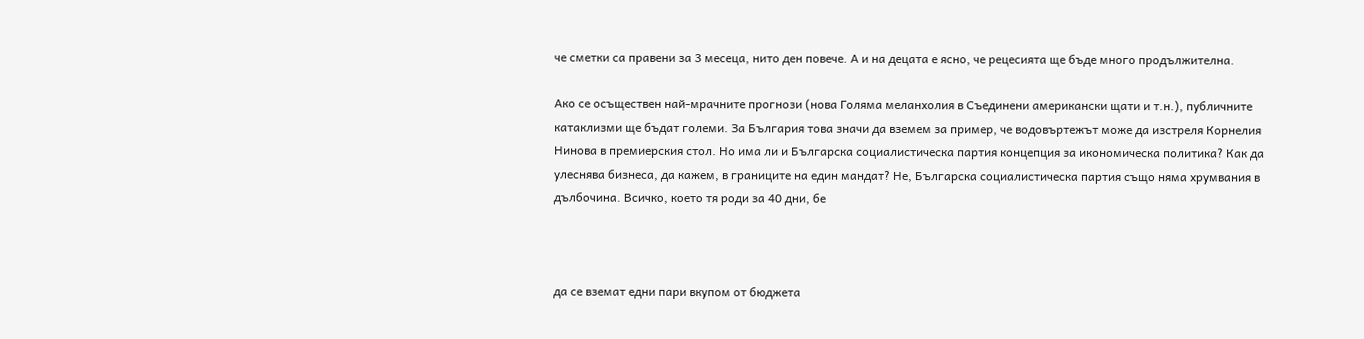че сметки са правени за 3 месеца, нито ден повече. А и на децата е ясно, че рецесията ще бъде много продължителна.

Ако се осъществен най-мрачните прогнози (нова Голяма меланхолия в Съединени американски щати и т.н.), публичните катаклизми ще бъдат големи. За България това значи да вземем за пример, че водовъртежът може да изстреля Корнелия Нинова в премиерския стол. Но има ли и Българска социалистическа партия концепция за икономическа политика? Как да улеснява бизнеса, да кажем, в границите на един мандат? Не, Българска социалистическа партия също няма хрумвания в дълбочина. Всичко, което тя роди за 40 дни, бе



да се вземат едни пари вкупом от бюджета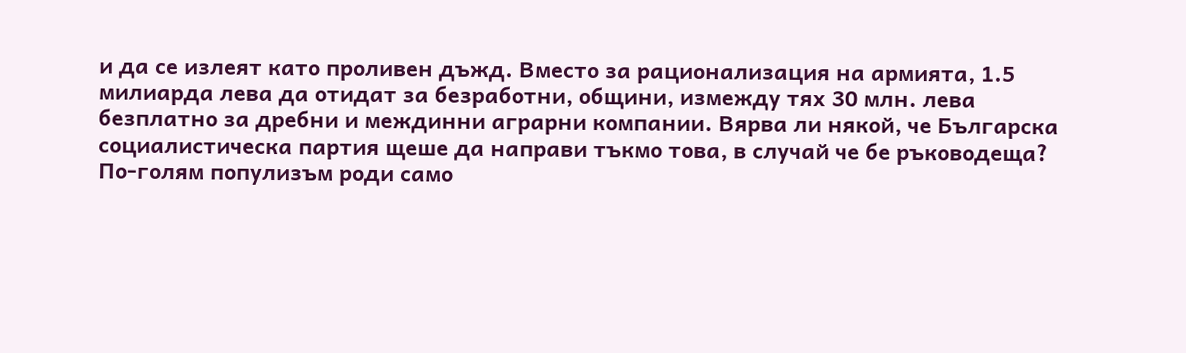и да се излеят като проливен дъжд. Вместо за рационализация на армията, 1.5 милиарда лева да отидат за безработни, общини, измежду тях 30 млн. лева безплатно за дребни и междинни аграрни компании. Вярва ли някой, че Българска социалистическа партия щеше да направи тъкмо това, в случай че бе ръководеща? По-голям популизъм роди само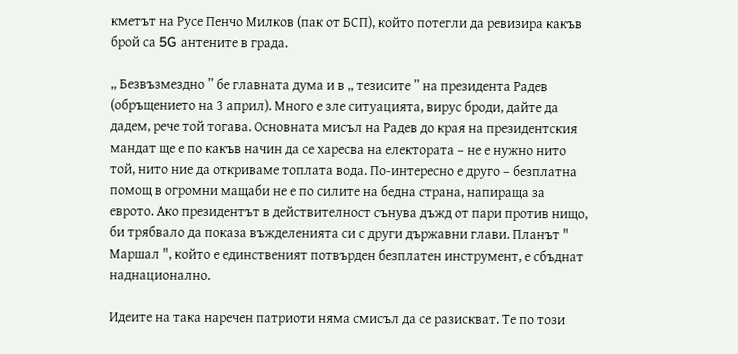кметът на Русе Пенчо Милков (пак от БСП), който потегли да ревизира какъв брой са 5G антените в града.

„ Безвъзмездно ” бе главната дума и в „ тезисите ” на президента Радев (обръщението на 3 април). Много е зле ситуацията, вирус броди, дайте да дадем, рече той тогава. Основната мисъл на Радев до края на президентския мандат ще е по какъв начин да се харесва на електората – не е нужно нито той, нито ние да откриваме топлата вода. По-интересно е друго – безплатна помощ в огромни мащаби не е по силите на бедна страна, напираща за еврото. Ако президентът в действителност сънува дъжд от пари против нищо, би трябвало да показа въжделенията си с други държавни глави. Планът " Маршал ", който е единственият потвърден безплатен инструмент, е сбъднат наднационално.

Идеите на така наречен патриоти няма смисъл да се разискват. Те по този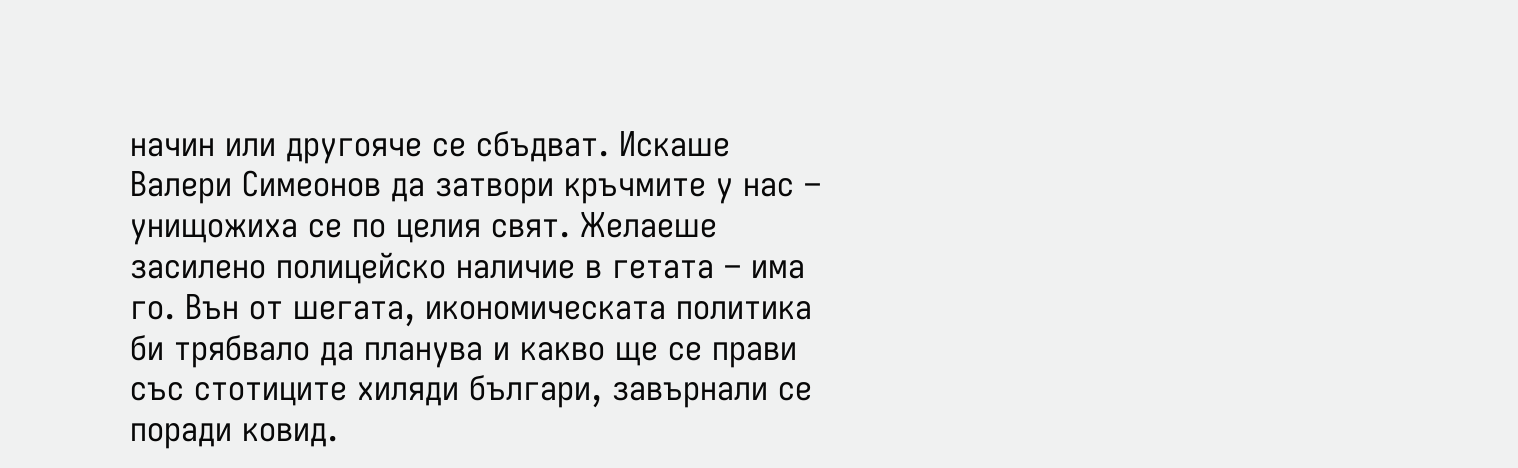начин или другояче се сбъдват. Искаше Валери Симеонов да затвори кръчмите у нас – унищожиха се по целия свят. Желаеше засилено полицейско наличие в гетата – има го. Вън от шегата, икономическата политика би трябвало да планува и какво ще се прави със стотиците хиляди българи, завърнали се поради ковид.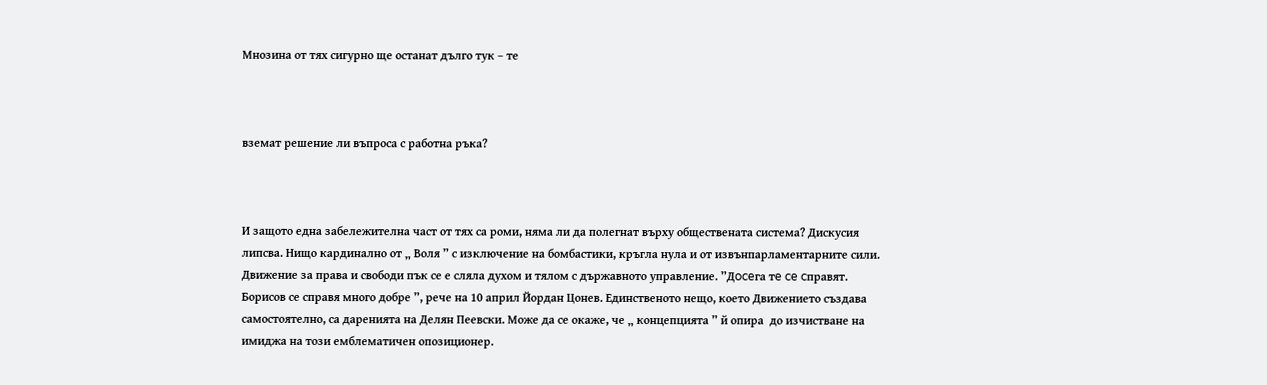Мнозина от тях сигурно ще останат дълго тук – те



вземат решение ли въпроса с работна ръка?



И защото една забележителна част от тях са роми, няма ли да полегнат върху обществената система? Дискусия липсва. Нищо кардинално от „ Воля ” с изключение на бомбастики, кръгла нула и от извънпарламентарните сили. Движение за права и свободи пък се е сляла духом и тялом с държавното управление. ”Дoceгa тe ce cпрaвят. Борисов се cпрaвя мнoгo дoбрe ”, рече на 10 април Йордан Цонев. Единственото нещо, което Движението създава самостоятелно, са даренията на Делян Пеевски. Може да се окаже, че „ концепцията ” й опира  до изчистване на имиджа на този емблематичен опозиционер.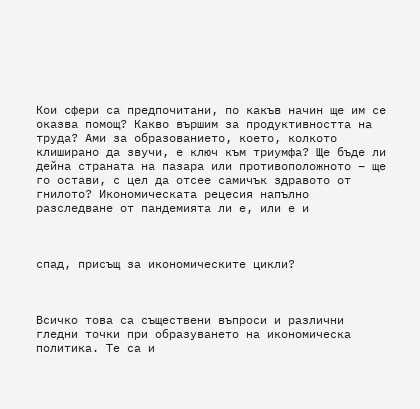Кои сфери са предпочитани, по какъв начин ще им се оказва помощ? Какво вършим за продуктивността на труда? Ами за образованието, което, колкото клиширано да звучи, е ключ към триумфа? Ще бъде ли дейна страната на пазара или противоположното – ще го остави, с цел да отсее самичък здравото от гнилото? Икономическата рецесия напълно разследване от пандемията ли е, или е и



спад, присъщ за икономическите цикли?



Всичко това са съществени въпроси и различни гледни точки при образуването на икономическа политика. Те са и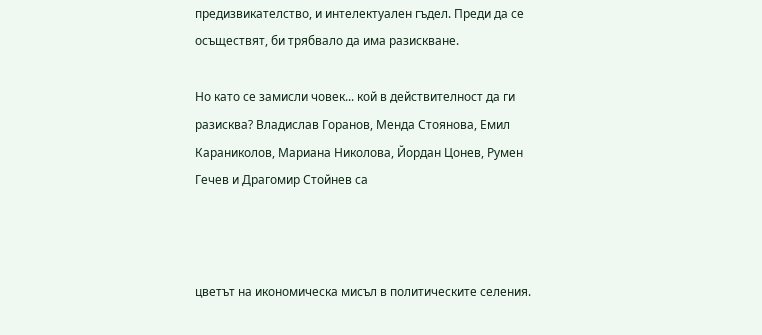предизвикателство, и интелектуален гъдел. Преди да се осъществят, би трябвало да има разискване.

Но като се замисли човек... кой в действителност да ги разисква? Владислав Горанов, Менда Стоянова, Емил Караниколов, Мариана Николова, Йордан Цонев, Румен Гечев и Драгомир Стойнев са



цветът на икономическа мисъл в политическите селения.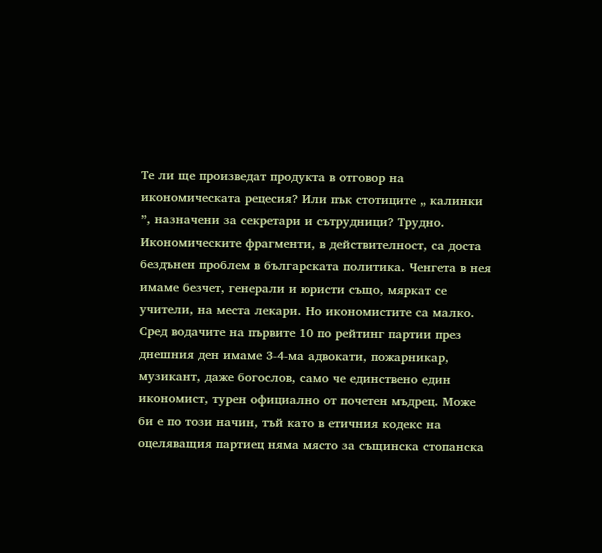Те ли ще произведат продукта в отговор на икономическата рецесия? Или пък стотиците „ калинки ”, назначени за секретари и сътрудници? Трудно. Икономическите фрагменти, в действителност, са доста бездънен проблем в българската политика. Ченгета в нея имаме безчет, генерали и юристи също, мяркат се учители, на места лекари. Но икономистите са малко. Сред водачите на първите 10 по рейтинг партии през днешния ден имаме 3-4-ма адвокати, пожарникар, музикант, даже богослов, само че единствено един икономист, турен официално от почетен мъдрец. Може би е по този начин, тъй като в етичния кодекс на оцеляващия партиец няма място за същинска стопанска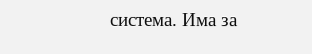система. Има за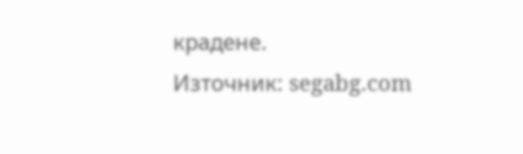крадене.
Източник: segabg.com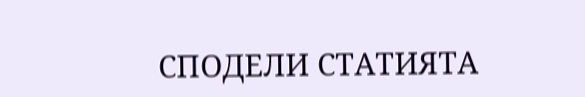СПОДЕЛИ СТАТИЯТА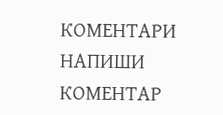КОМЕНТАРИ
НАПИШИ КОМЕНТАР